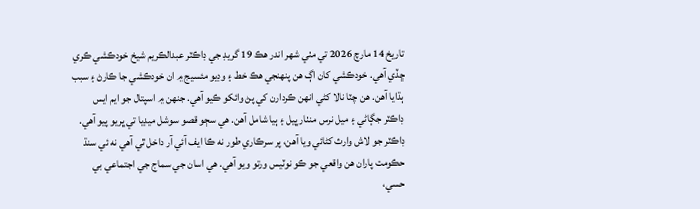تاريخ 14 مارچ 2026 تي مٺي شهر اندر هڪ 19 گريڊ جي ڊاڪٽر عبدالڪريم شيخ خودڪشي ڪري ڇڏي آهي. خودڪشي کان اڳ هن پنهنجي هڪ خط ۽ وڊيو مئسيج ۾ ان خودڪشي جا ڪارڻ ۽ سبب ٻڌايا آهن. هن چٽا نالا کڻي انهن ڪردارن کي پڻ وائکو ڪيو آهي. جنهن ۾ اسپتال جو ايم ايس ڊاڪٽر جڳاڻي ۽ ميل نرس منٺار ڀيل ۽ ٻيا شامل آهن. هي سڄو قصو سوشل ميڊيا تي ڀريو پيو آهي. ڊاڪٽر جو لاش وارث کڻائي ويا آهن، پر سرڪاري طور نه ڪا ايف آئي آر داخل ٿي آهي نه ئي سنڌ حڪومت پاران هن واقعي جو ڪو نوٽيس ورتو ويو آهي. هي اسان جي سماج جي اجتماعي بي حسي،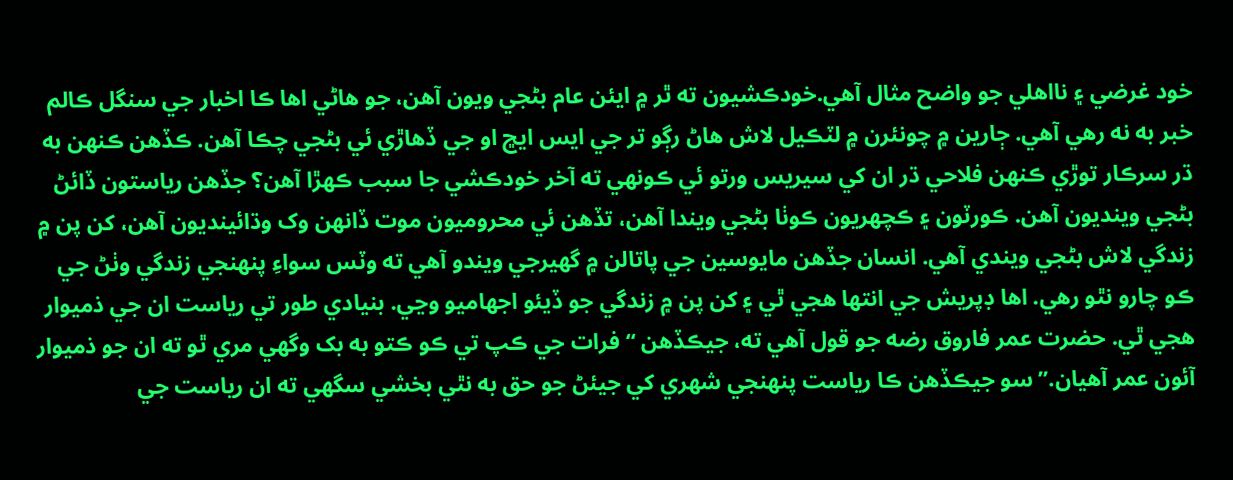خود غرضي ۽ نااهلي جو واضح مثال آهي.خودڪشيون ته ٿر ۾ ايئن عام بڻجي ويون آهن، جو هاڻي اها ڪا اخبار جي سنگل ڪالم خبر به نه رهي آهي. ڄارين ۾ چونئرن ۾ لٽڪيل لاش هاڻ رڳو تر جي ايس ايڇ او جي ڏهاڙي ئي بڻجي چڪا آهن. ڪڏهن ڪنهن به ڌر سرڪار توڙي ڪنهن فلاحي ڌر ان کي سيريس ورتو ئي ڪونهي ته آخر خودڪشي جا سبب ڪهڙا آهن؟ جڏھن رياستون ڏائڻ بڻجي وينديون آهن. ڪورٽون ۽ ڪچهريون ڪوٺا بڻجي ويندا آهن، تڏهن ئي محروميون موت ڏانهن وک وڌائينديون آهن، کن پن ۾ زندگي لاش بڻجي ويندي آهي. انسان جڏھن مايوسين جي پاتالن ۾ گهيرجي ويندو آهي ته وٽس سواءِ پنهنجي زندگي وٺڻ جي ڪو چارو نٿو رهي. اها ڊپريش جي انتها هجي ٿي ۽ کن پن ۾ زندگي جو ڏيئو اجھاميو وڃي. بنيادي طور تي رياست ان جي ذميوار هجي ٿي. حضرت عمر فاروق رضه جو قول آهي ته، جيڪڏهن “فرات جي ڪپ تي ڪو ڪتو به بک وگهي مري ٿو ته ان جو ذميوار آئون عمر آهيان.” سو جيڪڏهن ڪا رياست پنهنجي شهري کي جيئڻ جو حق به نٿي بخشي سگهي ته ان رياست جي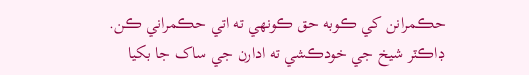حڪمرانن کي ڪوبه حق ڪونهي ته اتي حڪمراني ڪن. ڊاڪٽر شيخ جي خودڪشي ته ادارن جي ساک جا بکيا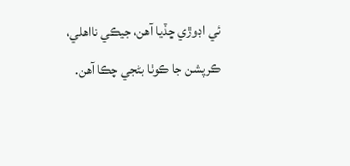ئي اڊوڙي ڇڏيا آهن، جيڪي نااهلي، ڪرپشن جا ڪوٺا بڻجي چڪا آهن.